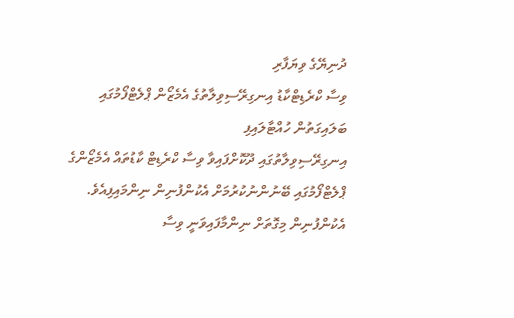ދުނިޔޭގެ ވިޔަފާރި
ވިސާ ކްރެޑިޓްކާޑު އިނގިރޭސިވިލާތުގެ އެމެޒޯން ޕްލެޓްފޯމުގައި ބަލައިގަތުން ހުއްޓާލައިފި
އިނގިރޭސިވިލާތުގައި ދޫކޮށްފައިވާ ވިސާ ކްރެޑިޓް ކާޑުތައް އެމެޒޯންގެ ޕްލެޓްފޯމުގައި ބޭނުންނުކުރުމަށް އެކުންފުނިން ނިންމައިފިއެވެ.
އެކުންފުނިން މިގޮތަށް ނިންމާފައިވަނީ ވިސާ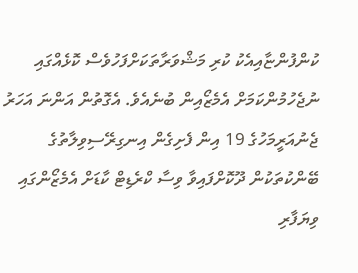ކުންފުންޏާއިއެކު ކުރި މަޝްވަރާތަކަށްފަހުވެސް ކޮޅެއްގައި ނުޖެހުމުންކަމަށް އެމެޒޯއިން ބުނެއެވެ. އެގޮތުން އަންނަ އަހަރު ޖެނުއަރީމަހުގެ 19 އިން ފެށިގެން އިނގިރޭސިވިލާތުގެ ބޭންކުތަކުން ދޫކޮށްފައިވާ ވިސާ ކްރެޑިޓް ކާޑަށް އެމެޒޯންގައި ވިޔަފާރި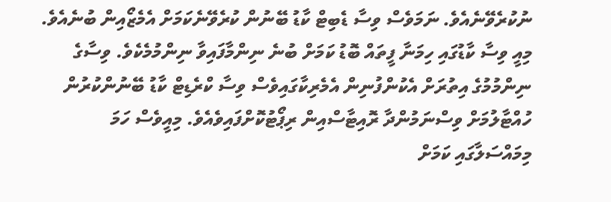ނުކުރެވޭނެއެވެ. ނަމަވެސް ވިސާ ޑެބިޓް ކާޑު ބޭނުން ކުރެވޭނެކަމަށް އެމެޒޯއިން ބުނެއެވެ.
މިއީ ވިސާ ކާޑުގައި ހިމަނާ ފީތައް ބޮޑު ކަމަށް ބުނެ ނިންމާފައިވާ ނިންމުމެކެވެ. ވިސާގެ ނިންމުމުގެ އިތުރަށް އެކުންފުނިން އެމެރިކާގައިވެސް ވިސާ ކްރެޑިޓް ކާޑު ބޭނުންކުރުން ހުއްޓާލުމަށް ވިސްނަމުންދާ ރޮއިޓާސްއިން ރިޕޯޓުކޮށްފައިވެއެވެ. މިއީވެސް ހަމަ މިމައްސަލާގައި ކަމަށް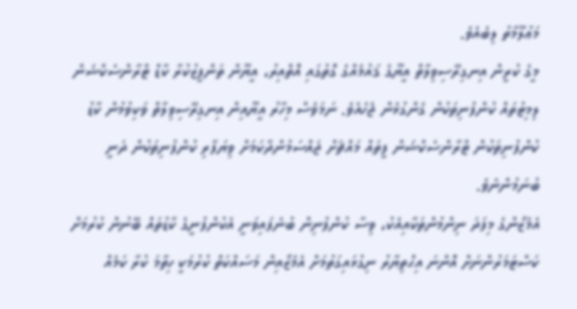މަޢުލޫމާތު ލިބެއެވެ.
މީގެ ކުރީން އިނގިރޭސިވިލާތް އީޔޫގެ ޤައުމެއްގެ ގޮތުގައި އޮތްއިރު، އީޔޫން ތަންފީޒުކުރާ ކާޑް ޓްރާންސެކްޝަން ލިމިޓުތައް ކުންފުނިތަކުން ގެންގުޅެން ޖެހެއެވެ. ނަމަވެސް މިހާރު އީޔޫއިން އިނގިރޭސިވިލާތް ވަކިވުމުން ކާޑު ކުންފުނިތަކުން ޓްރާންސެކްޝަން ފީތައް މައްޗަށް ޖައްސަމުންދާކަމަށް ވިޔަފާރި ކުންފުނިތަކުން ދަނީ ބުނަމުންނެވެ.
އެމެޒޯންގެ މިފަދަ ނިންމުންތަކާއިއެކު، ވިސާ ކުންފުނިން ބުނެފައިވަނީ އެކުންފުނީގެ ކާޑުތައް ބޭނުން ކުރުމަށް ކަސްޓަމަރުންނަށް އޮންނަ އިޙްތިޔާރު ނިގުޅައިގަތުމަށް އެމެޒޯއިން މަސައްކަތް ކުރުމަކީ ހިތާމަ ކުރާ ކަމެއް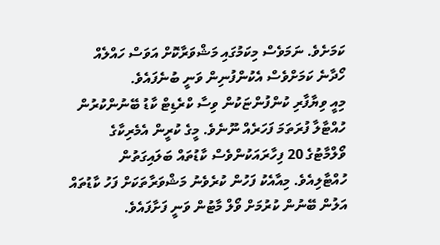ކަމަށެވެ. ނަމަވެސް މިކަމުގައި މަޝްވަރާކޮށް އަވަސް ހައްލެއް ހޯދާނެ ކަމަށްވެސް އެކުންފުނިން ވަނީ ބުނެފައެވެ.
މިއީ ވިޔާފާރި ކުންފުންޏަކުން ވިސާ ކްރެޑިޓް ކާޑު ބޭނުންކުރުން ހުއްޓާލާ ފުރަތަމަ ފަހަރެއް ނޫނެވެ. މީގެ ކުރީން އެމެރިކާގެ ވޯލްމާޓުގެ 20 ފިހާރައަކުންވެސް ކާޑުތައް ބަލައިގަތުން ހުއްޓާލިއެވެ. މިއާއެކު ފަހުން ކުރެވެނު މަޝްވަރާތަކަށް ފަހު ކާޑުތައް އަލުން ބޭނުން ކުރުމަށް ވޯލް މާޓުން ވަނީ ފަށާފައެވެ.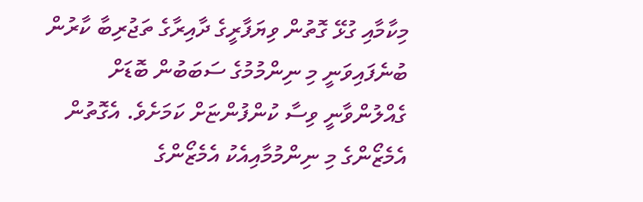މިކާމާއި ގުޅޭ ގޮތުން ވިޔަފާރީގެ ދާއިރާގެ ތަޖުރިބާ ކާރުން ބުނެފައިވަނީ މި ނިންމުމުގެ ސަބަބުން ބޮޑަށް ގެއްލުންވާނީ ވިސާ ކުންފުންޏަށް ކަމަށެވެ. އެގޮތުން އެމެޒޯންގެ މި ނިންމުމާއިއެކު އެމެޒޯންގެ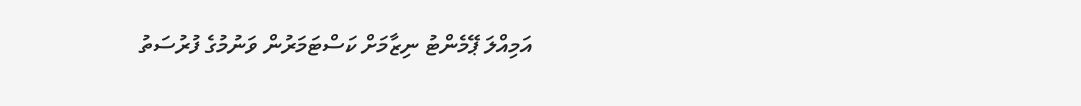އަމިއްލަ ޕޭމެންޓު ނިޒާމަށް ކަސްޓަމަރުން ވަނުމުގެ ފުރުސަތު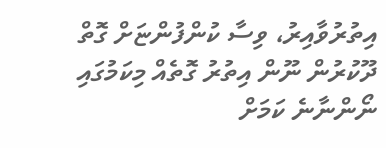އިތުރުވާއިރު، ވިސާ ކުންފުންޏަށް ގޮތް ދޫކުރުން ނޫން އިތުރު ގޮތެއް މިކަމުގައި ނޯންނާނެ ކަމަށް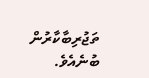ތަޖުރިބާކާރުން ބުނެއެވެ.